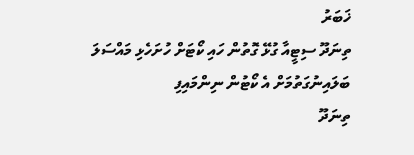ޚަބަރު
ތިނަދޫ ސިޓީއާ ގުޅޭ ގޮތުން ހައި ކޯޓަށް ހުށަހެޅި މައްސަލަ ބަލައިނުގަތުމަށް އެ ކޯޓުން ނިންމައިފި
ތިނަދޫ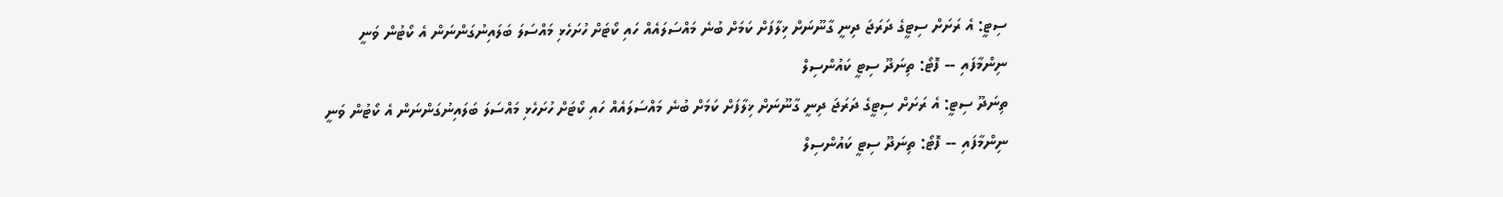ސިޓީ: އެ ރަށަށް ސިޓީގެ ދަރަޖަ ދިނީ ގާނޫނަށް ޚިލާފަށް ކަމަށް ބުނެ މައްސަލައެއް ހައި ކޯޓަށް ހުށަހެޅި މައްސަލަ ބަލައިނުގަންނަން އެ ކޯޓުން ވަނީ ނިންމާފައި -- ފޮޓޯ: ތިނަދޫ ސިޓީ ކައުންސިލް
ތިނަދޫ ސިޓީ: އެ ރަށަށް ސިޓީގެ ދަރަޖަ ދިނީ ގާނޫނަށް ޚިލާފަށް ކަމަށް ބުނެ މައްސަލައެއް ހައި ކޯޓަށް ހުށަހެޅި މައްސަލަ ބަލައިނުގަންނަން އެ ކޯޓުން ވަނީ ނިންމާފައި -- ފޮޓޯ: ތިނަދޫ ސިޓީ ކައުންސިލް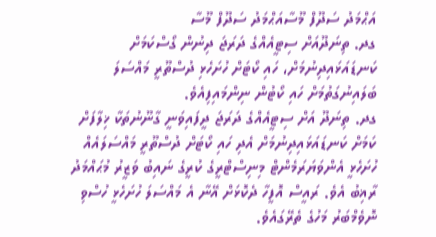އަޙްމަދު ސަދޫފް މޫސާއަޙްމަދު ސަދޫފް މޫސާ
ގދ. ތިނަދޫއަށް ސިޓީއެއްގެ ދަރަޖަ ދިނުން ގޯސްކަމަށް ކަނޑައަޅައިދިނުމަށް، ހައި ކޯޓަށް ހުށަހެޅި ދުސްތޫރީ މައްސަލަ ބަލައިނުގަތުމަށް ހައި ކޯޓުން ނިންމައިފިއެވެ.
ގދ. ތިނަދޫ އަށް ސިޓީއެއްގެ ދަރަޖަ ދީފައިވަނީ ގާނޫނުތަކާ ޚިލާފަށް ކަމަށް ކަނޑައަޅައިދިނުމަށް އެދި ހައި ކޯޓަށް ދުސްތޫރީ މައްސަލައެއް ހުށަހެޅީ އެންވަޔަރަމެންޓް މިނިސްޓްރީގެ ކުރީގެ ނައިބު ވަޒީރު މުޙައްމަދު ރާޣިބު އެވެ. ރައީސް އޮފީހާ ދެކޮޅަށް އޭނާ އެ މައްސަލަ ހުށަހެޅީ ހުސްވި ނޮވެމްބަރު މަހުގެ ތެރޭގައެވެ.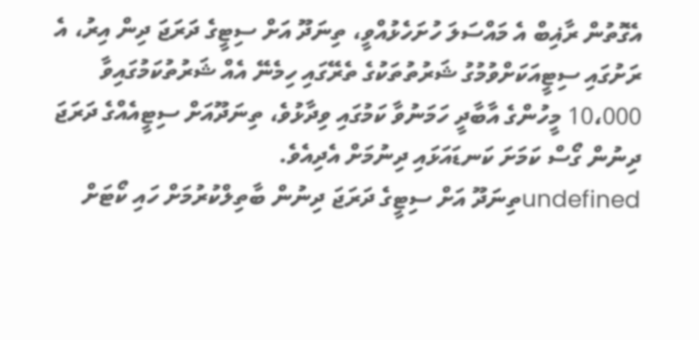އެގޮތުން ރާޣިބް އެ މައްސަލަ ހުށަހެޅުއްވީ، ތިނަދޫ އަށް ސިޓީގެ ދަރަޖަ ދިން އިރު، އެ ރަށުގައި ސިޓީއަކަށްވުމުގު ޝަރުތުތަކުގެ ތެރޭގައި ހިމެނޭ އެއް ޝަރުތުކަމުގައިވާ 10،000 މީހުންގެ އާބާދީ ހަމަނުވާ ކަމުގައި ވިދާޅުވެ، ތިނަދޫއަށް ސިޓީއެއްގެ ދަރަޖަ ދިނުން ގޯސް ކަމަށަ ކަނޑައަޅައި ދިނުމަށް އެދިއެވެ.
undefinedތިނަދޫ އަށް ސިޓީގެ ދަރަޖަ ދިނުން ބާތިލްކުރުމަށް ހައި ކޯޓަށް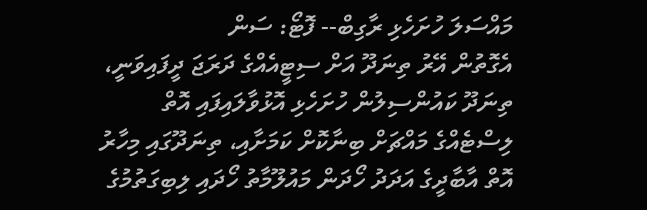މައްސަލަ ހުށަހެޅި ރާގިބް-- ފޮޓޯ: ސަން
އެގޮތުން އޭރު ތިނަދޫ އަށް ސިޓީއެއްގެ ދަރަޖަ ދީފައިވަނީ، ތިނަދޫ ކައުންސިލުން ހުށަހެޅި އޮޅުވާލައިފައި އޮތް ލިސްޓެއްގެ މައްޗަށް ބިނާކޮށް ކަމަށާއި، ތިނަދޫގައި މިހާރު އޮތް އާބާދީގެ އަދަދު ހޯދަން މައުލޫމާތު ހޯދައި ލިބިގަތުމުގެ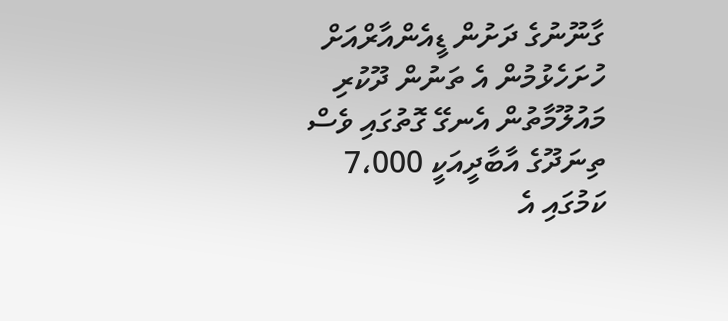ގާނޫނުގެ ދަށުން ޑީއެންއާރްއަށް ހުށަހެޅުމުން އެ ތަނުން ދޫކުރި މައުލޫމާތުން އެނގޭ ގޮތުގައި ވެސް ތިނަދޫގެ އާބާދީއަކީ 7،000 ކަމުގައި އެ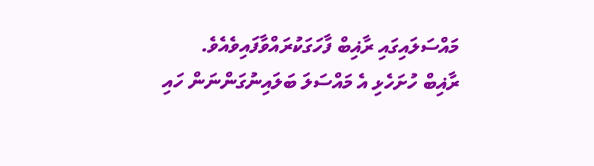މައްސަލައިގައި ރާޣިބް ފާހަގަކުރައްވާފައިވެއެވެ.
ރާޣިބް ހުށަހެޅި އެ މައްސަލަ ބަލައިނުގަންނަން ހައި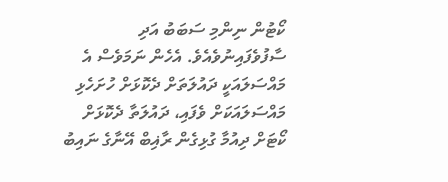ކޯޓުން ނިންމި ސަބަބު އަދި ސާފުވެފައިނުވެއެވެ. އެހެން ނަމަވެސް އެ މައްސަލައަކީ ދައުލަތަށް ދެކޮޅަށް ހުށަހެޅި މައްސަލައަކަށް ވެފައި، ދައުލަތާ ދެކޮޅަށް ކޯޓަށް ދިއުމާ ގުޅިގެން ރާޣިބް އޭނާގެ ނައިބު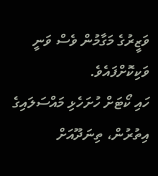ވަޒީރުގެ މަގާމުން ވެސް ވަނީ ވަކިކޮށްފައެވެ.
ހައި ކޯޓަށް ހުށަހެޅި މައްސަލައިގެ އިތުރުން، ތިނަދޫއަށް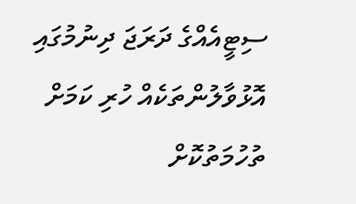ސިޓީއެއްގެ ދަރަޖަ ދިނުމުގައި އޮޅުވާލުންތަކެއް ހުރި ކަމަށް ތުހުމަތުކޮށް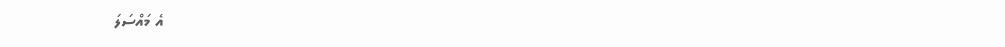އެ މައްސަލަ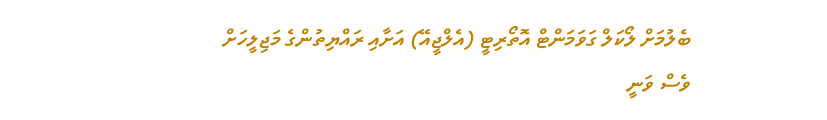ބެލުމަށް ލޯކަލް ގަވަމަންޓް އޮތޯރިޓީ (އެލްޖީއޭ) އަށާއި ރައްޔިތުންގެ މަޖިލީހަށް ވެސް ވަނީ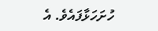ހުށަހަޅާފައެވެ. އެ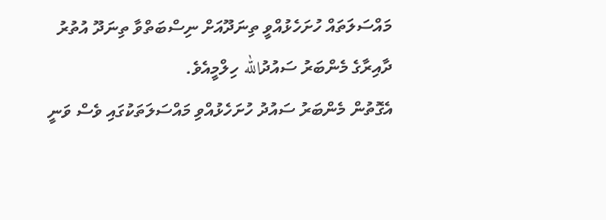މައްސަލަތައް ހުށަހެޅުއްވީ ތިނަދޫއަށް ނިސްބަތްވާ ތިނަދޫ އުތުރު ދާއިރާގެ މެންބަރު ސައުދުالله ހިލްމީއެވެ.
އެގޮތުން މެންބަރު ސައުދު ހުށަހެޅުއްވި މައްސަލަތަކުގައި ވެސް ވަނީ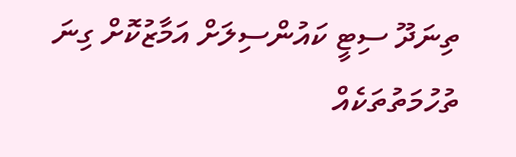ތިނަދޫ ސިޓީ ކައުންސިލަށް އަމާޒުކޮށް ގިނަ ތުހުމަތުތަކެއް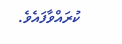ކުރައްވާފައެވެ.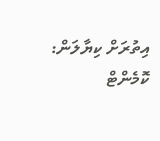އިތުރަށް ކިޔާލަން:
ކޮމެންޓް